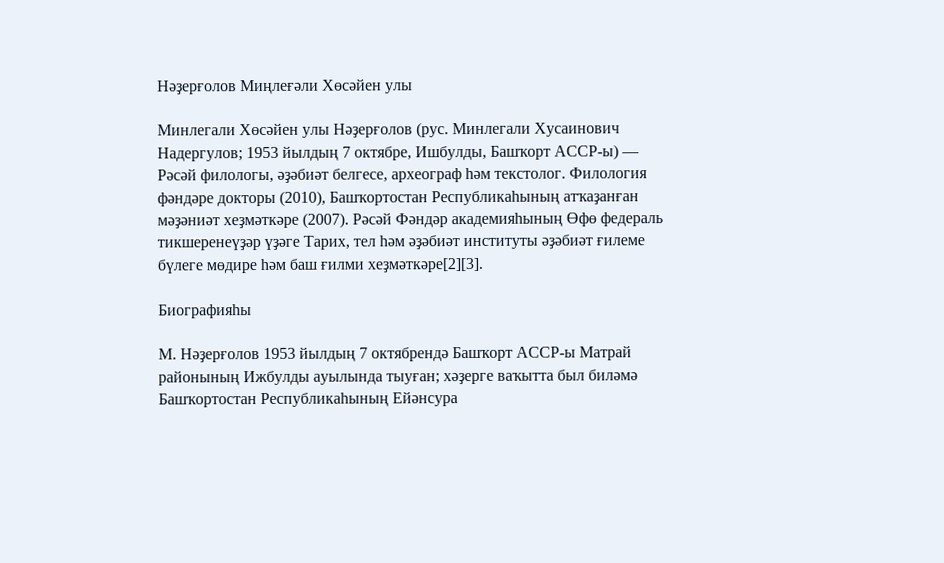Нәҙерғолов Миңлеғәли Хөсәйен улы

Минлегали Хөсәйен улы Нәҙерғолов (рус. Минлегали Хусаинович Надергулов; 1953 йылдың 7 октябре, Ишбулды, Башҡорт АССР-ы) — Рәсәй филологы, әҙәбиәт белгесе, археограф һәм текстолог. Филология фәндәре докторы (2010), Башҡортостан Республикаһының атҡаҙанған мәҙәниәт хеҙмәткәре (2007). Рәсәй Фәндәр академияһының Өфө федераль тикшеренеүҙәр үҙәге Тарих, тел һәм әҙәбиәт институты әҙәбиәт ғилеме бүлеге мөдире һәм баш ғилми хеҙмәткәре[2][3].

Биографияһы

М. Нәҙерғолов 1953 йылдың 7 октябрендә Башҡорт АССР-ы Матрай районының Ижбулды ауылында тыуған; хәҙерге ваҡытта был биләмә Башҡортостан Республикаһының Ейәнсура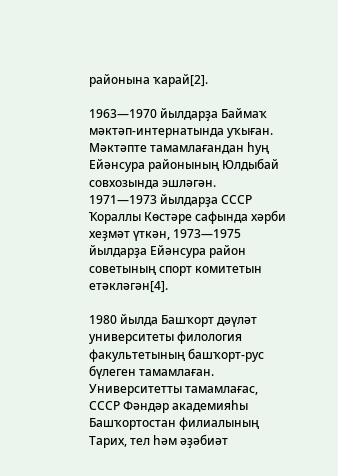районына ҡарай[2].

1963—1970 йылдарҙа Баймаҡ мәктәп-интернатында уҡыған. Мәктәпте тамамлағандан һуң Ейәнсура районының Юлдыбай совхозында эшләгән. 1971—1973 йылдарҙа СССР Ҡораллы Көстәре сафында хәрби хеҙмәт үткән, 1973—1975 йылдарҙа Ейәнсура район советының спорт комитетын етәкләгән[4].

1980 йылда Башҡорт дәүләт университеты филология факультетының башҡорт-рус бүлеген тамамлаған. Университетты тамамлағас, СССР Фәндәр академияһы Башҡортостан филиалының Тарих, тел һәм әҙәбиәт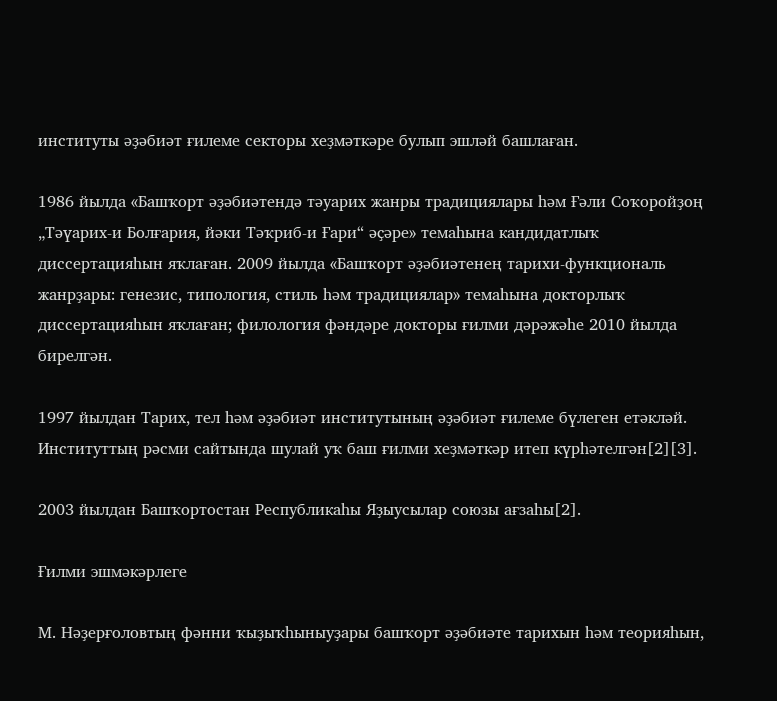институты әҙәбиәт ғилеме секторы хеҙмәткәре булып эшләй башлаған.

1986 йылда «Башҡорт әҙәбиәтендә тәуарих жанры традициялары һәм Ғәли Соҡоройҙоң „Тәүарих-и Болғария, йәки Тәҡриб-и Ғари“ әҫәре» темаһына кандидатлыҡ диссертацияһын яҡлаған. 2009 йылда «Башҡорт әҙәбиәтенең тарихи-функциональ жанрҙары: генезис, типология, стиль һәм традициялар» темаһына докторлыҡ диссертацияһын яҡлаған; филология фәндәре докторы ғилми дәрәжәһе 2010 йылда бирелгән.

1997 йылдан Тарих, тел һәм әҙәбиәт институтының әҙәбиәт ғилеме бүлеген етәкләй. Институттың рәсми сайтында шулай уҡ баш ғилми хеҙмәткәр итеп күрһәтелгән[2][3].

2003 йылдан Башҡортостан Республикаһы Яҙыусылар союзы ағзаһы[2].

Ғилми эшмәкәрлеге

М. Нәҙерғоловтың фәнни ҡыҙыҡһыныуҙары башҡорт әҙәбиәте тарихын һәм теорияһын,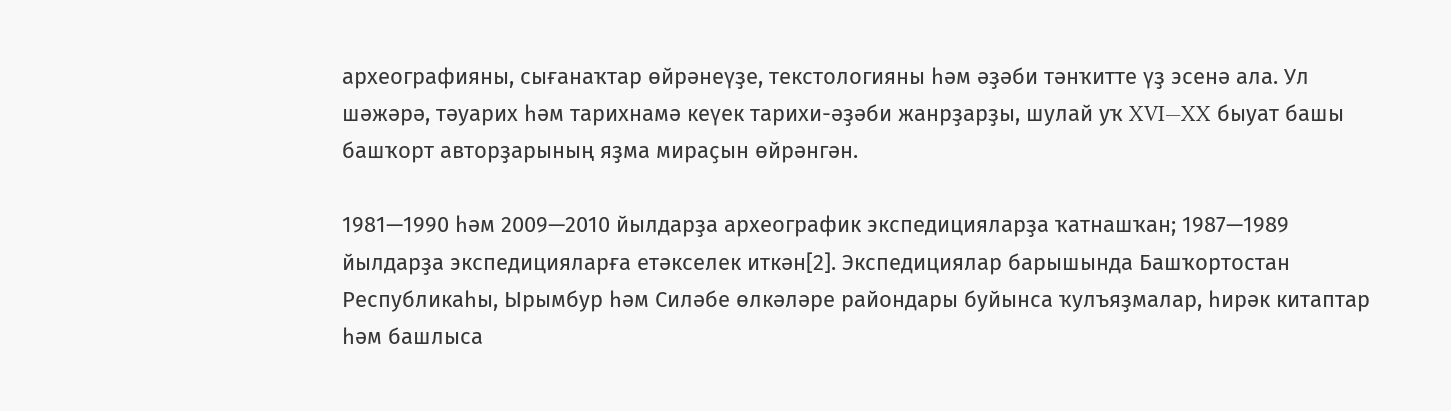археографияны, сығанаҡтар өйрәнеүҙе, текстологияны һәм әҙәби тәнҡитте үҙ эсенә ала. Ул шәжәрә, тәуарих һәм тарихнамә кеүек тарихи-әҙәби жанрҙарҙы, шулай уҡ XVI—XX быуат башы башҡорт авторҙарының яҙма мираҫын өйрәнгән.

1981—1990 һәм 2009—2010 йылдарҙа археографик экспедицияларҙа ҡатнашҡан; 1987—1989 йылдарҙа экспедицияларға етәкселек иткән[2]. Экспедициялар барышында Башҡортостан Республикаһы, Ырымбур һәм Силәбе өлкәләре райондары буйынса ҡулъяҙмалар, һирәк китаптар һәм башлыса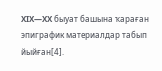XIX—XX быуат башына ҡараған эпиграфик материалдар табып йыйған[4].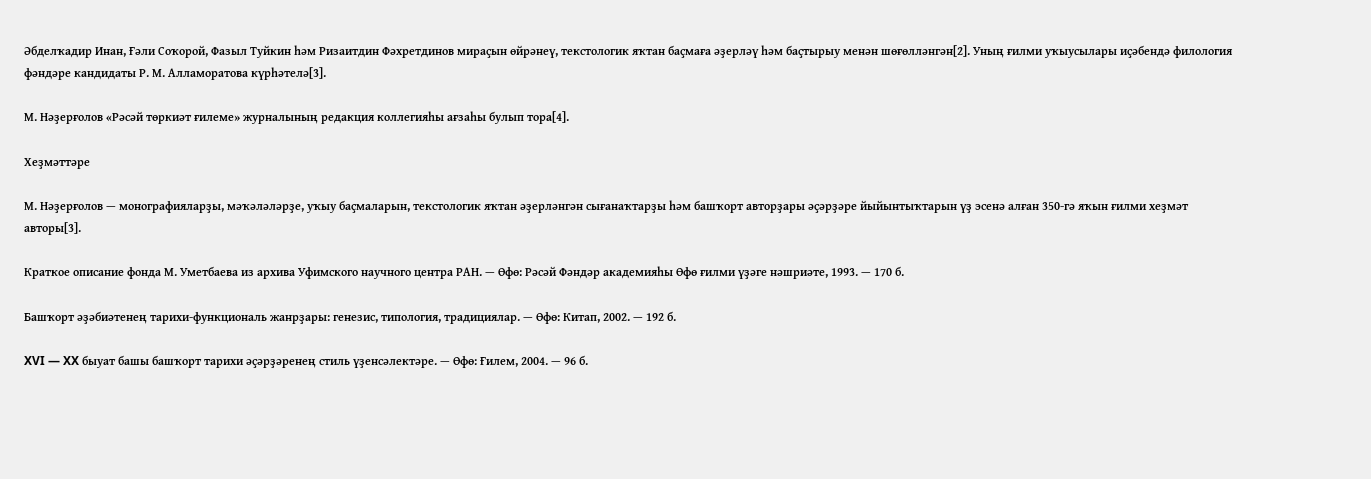Әбделҡадир Инан, Ғәли Соҡорой, Фазыл Туйкин һәм Ризаитдин Фәхретдинов мираҫын өйрәнеү, текстологик яҡтан баҫмаға әҙерләү һәм баҫтырыу менән шөғөлләнгән[2]. Уның ғилми уҡыусылары иҫәбендә филология фәндәре кандидаты Р. М. Алламоратова күрһәтелә[3].

М. Нәҙерғолов «Рәсәй төркиәт ғилеме» журналының редакция коллегияһы ағзаһы булып тора[4].

Хеҙмәттәре

М. Нәҙерғолов — монографияларҙы, мәҡәләләрҙе, уҡыу баҫмаларын, текстологик яҡтан әҙерләнгән сығанаҡтарҙы һәм башҡорт авторҙары әҫәрҙәре йыйынтыҡтарын үҙ эсенә алған 350-гә яҡын ғилми хеҙмәт авторы[3].

Краткое описание фонда М. Уметбаева из архива Уфимского научного центра РАН. — Өфө: Рәсәй Фәндәр академияһы Өфө ғилми үҙәге нәшриәте, 1993. — 170 б.

Башҡорт әҙәбиәтенең тарихи-функциональ жанрҙары: генезис, типология, традициялар. — Өфө: Китап, 2002. — 192 б.

XVI — XX быуат башы башҡорт тарихи әҫәрҙәренең стиль үҙенсәлектәре. — Өфө: Ғилем, 2004. — 96 б.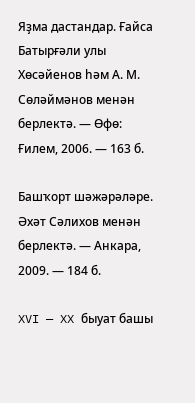Яҙма дастандар. Ғайса Батырғәли улы Хөсәйенов һәм А. М. Сөләймәнов менән берлектә. — Өфө: Ғилем, 2006. — 163 б.

Башҡорт шәжәрәләре. Әхәт Сәлихов менән берлектә. — Анкара, 2009. — 184 б.

XVI — XX быуат башы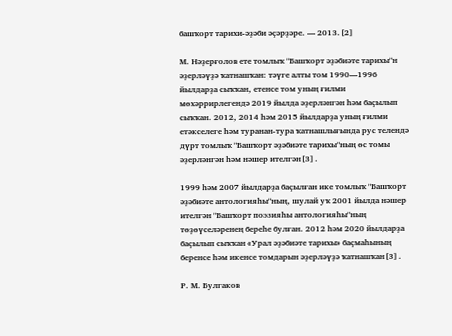башҡорт тарихи-әҙәби әҫәрҙәре. — 2013.[2]

М. Нәҙерғолов ете томлыҡ "Башҡорт әҙәбиәте тарихы"н әҙерләүҙә ҡатнашҡан: тәүге алты том 1990—1996 йылдарҙа сыҡҡан, етенсе том уның ғилми мөхәррирлегендә 2019 йылда әҙерләнгән һәм баҫылып сыҡҡан. 2012, 2014 һәм 2015 йылдарҙа уның ғилми етәкселеге һәм туранан-тура ҡатнашлығында рус телендә дүрт томлыҡ "Башҡорт әҙәбиәте тарихы"ның өс томы әҙерләнгән һәм нәшер ителгән[3].

1999 һәм 2007 йылдарҙа баҫылған ике томлыҡ "Башҡорт әҙәбиәте антологияһы"ның, шулай уҡ 2001 йылда нәшер ителгән "Башҡорт поэзияһы антологияһы"ның төҙөүселәренең береһе булған. 2012 һәм 2020 йылдарҙа баҫылып сыҡҡан «Урал әҙәбиәте тарихы» баҫмаһының беренсе һәм икенсе томдарын әҙерләүҙә ҡатнашҡан[3].

Р. М. Булгаков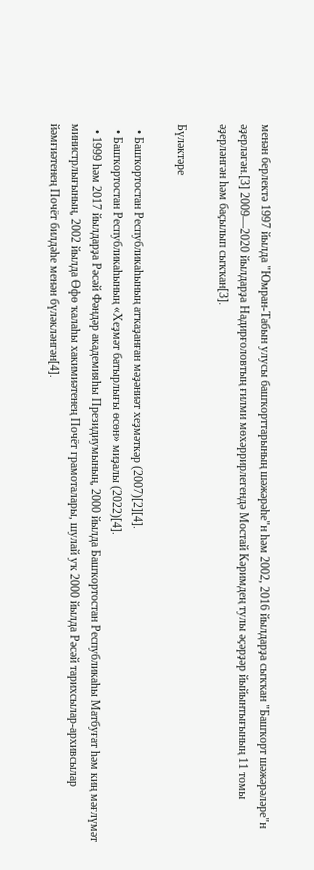менән берлектә 1997 йылда "Юмран-Табын улусы башҡорттарының шәжәрәһе"н һәм 2002, 2016 йылдарҙа сыҡҡан "Башҡорт шәжәрәләре"н әҙерләгән.[3] 2009—2020 йылдарҙа Надирғоловтың ғилми мөхәррирлегендә Мостай Кәримдең тулы әҫәрҙәр йыйынтығының 11 томы әҙерләнгән һәм баҫылып сыҡҡан[3].

Бүләктәре

  • Башҡортостан Республикаһының атҡаҙанған мәҙәниәт хеҙмәткәр (2007)[2][4].
  • Башҡортостан Республикаһының «Хеҙмәт батырлығы өсөн» миҙалы (2022)[4].
  • 1999 һәм 2017 йылдарҙа Рәсәй Фәндәр академияһы Президиумының, 2000 йылда Башҡортостан Республикаһы Матбуғат һәм киң мәғлүмәт министрлығының, 2002 йылда Өфө ҡалаһы хакимиәтенең Почёт грамоталары, шулай уҡ 2000 йылда Рәсәй тарихсылар-архивсылар йәмғиәтенең Почёт билдәһе менән бүләкләнгән[4].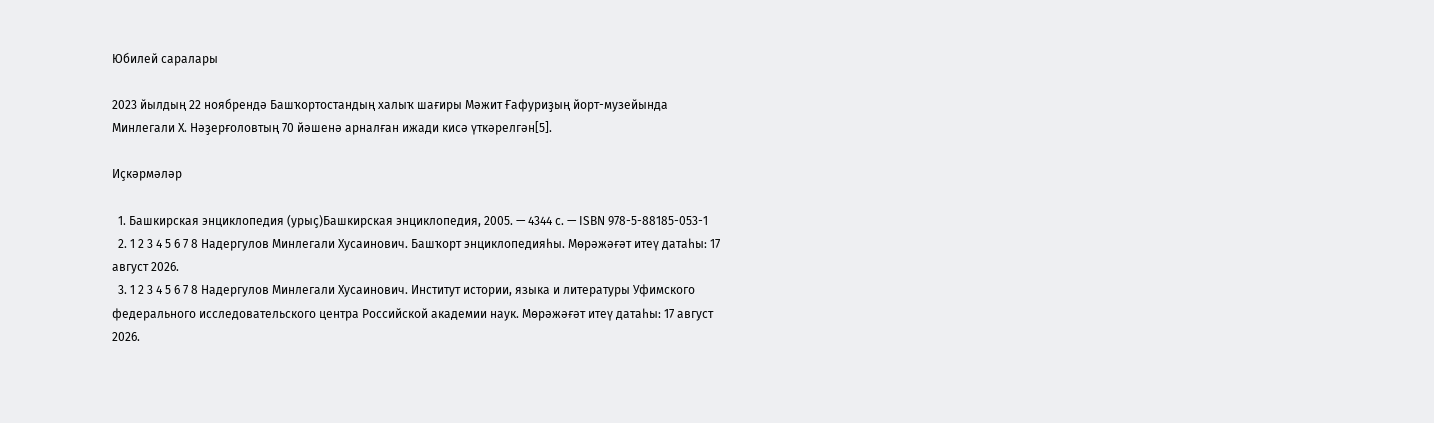Юбилей саралары

2023 йылдың 22 ноябрендә Башҡортостандың халыҡ шағиры Мәжит Ғафуриҙың йорт-музейында Минлегали Х. Нәҙерғоловтың 70 йәшенә арналған ижади кисә үткәрелгән[5].

Иҫкәрмәләр

  1. Башкирская энциклопедия (урыҫ)Башкирская энциклопедия, 2005. — 4344 с. — ISBN 978-5-88185-053-1
  2. 1 2 3 4 5 6 7 8 Надергулов Минлегали Хусаинович. Башҡорт энциклопедияһы. Мөрәжәғәт итеү датаһы: 17 август 2026.
  3. 1 2 3 4 5 6 7 8 Надергулов Минлегали Хусаинович. Институт истории, языка и литературы Уфимского федерального исследовательского центра Российской академии наук. Мөрәжәғәт итеү датаһы: 17 август 2026.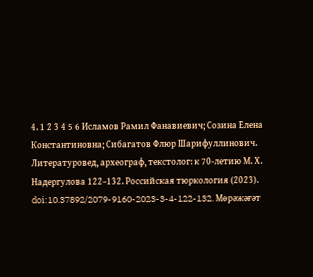4. 1 2 3 4 5 6 Исламов Рамил Фанавиевич; Созина Елена Константиновна; Сибагатов Флюр Шарифуллинович. Литературовед, археограф, текстолог: к 70-летию М. Х. Надергулова 122–132. Российская тюркология (2023). doi:10.37892/2079-9160-2023-3-4-122-132. Мөрәжәғәт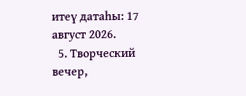итеү датаһы: 17 август 2026.
  5. Творческий вечер,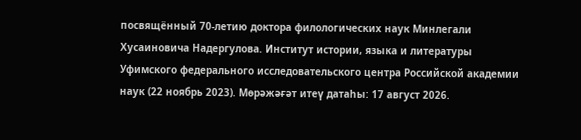посвящённый 70-летию доктора филологических наук Минлегали Хусаиновича Надергулова. Институт истории, языка и литературы Уфимского федерального исследовательского центра Российской академии наук (22 ноябрь 2023). Мөрәжәғәт итеү датаһы: 17 август 2026.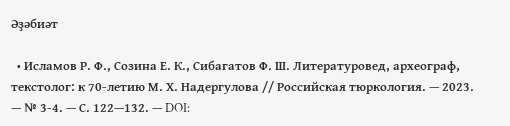Әҙәбиәт

  • Исламов Р. Ф., Созина Е. К., Сибагатов Ф. Ш. Литературовед, археограф, текстолог: к 70-летию М. Х. Надергулова // Российская тюркология. — 2023. — № 3-4. — С. 122—132. — DOI: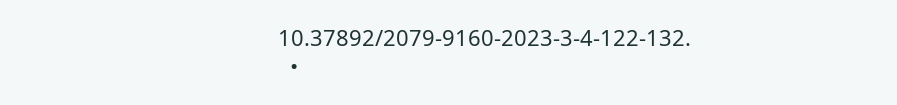10.37892/2079-9160-2023-3-4-122-132.
  •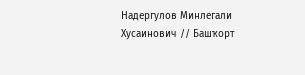Надергулов Минлегали Хусаинович // Башҡорт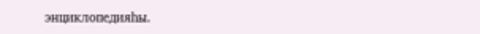энциклопедияһы.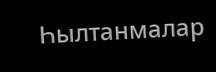Һылтанмалар